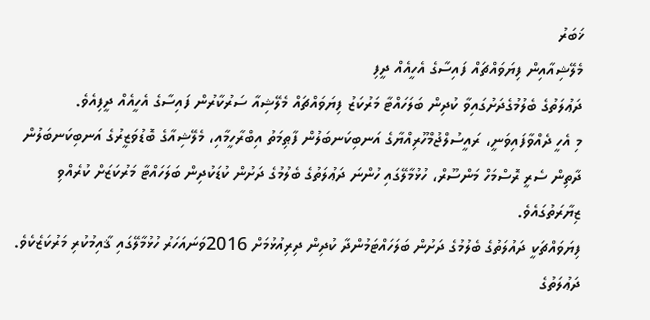ޚަބަރު
މެލޭޝިއާއިން ފިޔަވައްޗައް ފައިސާގެ އެހީއެއް ދީފި
ދަޢުލަތުގެ ބެލުމުގެދަށުގައިވާ ކުދިން ބަލަހައްޓާ މަރުކަޒު ފިޔަވައްޗައް މެލޭޝިއާ ސަރުކާރުން ފައިސާގެ އެހީއެއް ދީފިއެވެ.
މި އެހީ ދެއްވާފައިވަނީ، ރައީސުލްޖުމްހޫރިއްޔާގެ އަނބިކަނބަލުން ފާޠިމަތު އިބްރާހީމާއި، މެލޭޝިއާގެ ބޮޑުވަޒީރުގެ އަނބިކަނބަލުން ދާތިން ސެރީ ރޮސްމަހް މަންސޫރް، ހުޅުމާލޭގައި ހުންނަ ދަޢުލަތުގެ ބެލުމުގެ ދަށުން ކުޑަކުދިން ބަލަހައްޓާ މަރުކަޒަށް ކުރެއްވި ޒިޔާރަތުގައެވެ.
ފިޔަވައްޗަކީ ދައުލަތުގެ ބެލުމުގެ ދަށުން ބަލަހައްޓަމުންދާ ކުދިން ދިރިއުޅުމަށް 2016ވަނައަހަރު ހުޅުމާލޭގައި ޤާއިމުކުރި މަރުކަޒެކެވެ. ދަޢުލަތުގެ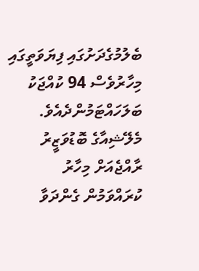ބެލުމުގެދަށުގައި ފިޔަވަތީގައި މިހާރުވެސް 94 ކުއްޖަކު ބަލަހައްޓަމުންދެއެވެ.
މެލޭޝިއާގެ ބޮޑުވަޒީރު ރާއްޖެއަށް މިހާރު ކުރައްވަމުން ގެންދަވާ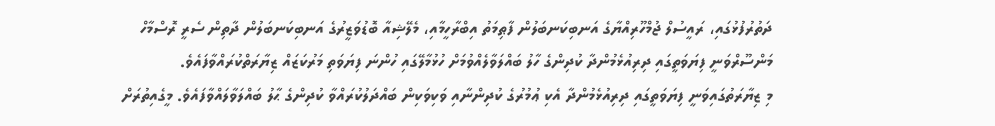ދަތުރުފުޅުގައި، ރައީސުލް ޖުމްހޫރިއްޔާގެ އަނބިކަނބަލުން ފާޠިމަތު އިބްރާހީމާއި، މެލޭޝިއާ ބޮޑުވަޒީރުގެ އަނބިކަނބަލުން ދާތިން ސެރީ ރޮސްމާހް މަންސޫރްވަނީ ފިޔަވަތީގައި ދިރިއުޅެމުންދާ ކުދިންގެ ހާލު ބައްލަވާލެއްވުމަށް ހުޅުމާލޭގައި ހުންނަ ފިޔަވަތި މަރުކަޒައް ޒިޔާރަތްކުރައްވާފައެވެ.
މި ޒިޔާރަތުގައިވަނީ ފިޔަވަތީގައި ދިރިއުޅެމުންދާ އެކި ޢުމުރުގެ ކުދިންނާއި ވަކިވަކިން ބައްދަލުކުރައްވާ ކުދިންގެ ޙާލު ބައްލަވާލައްވާފައެވެ. މީގެއިތުރަށް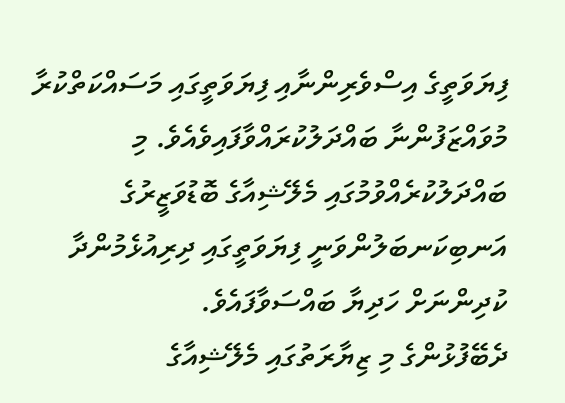ފިޔަވަތީގެ އިސްވެރިންނާއި ފިޔަވަތީގައި މަސައްކަތްކުރާ މުވައްޒަފުންނާ ބައްދަލުކުރައްވާފައިވެއެވެ. މި ބައްދަލުކުރެއްވުމުގައި މެލޭޝިއާގެ ބޮޑުވަޒީރުގެ އަނބިކަނބަލުންވަނީ ފިޔަވަތީގައި ދިރިއުޅެމުންދާ ކުދިންނަށް ހަދިޔާ ބައްސަވާފައެވެ.
ދެބޭފުޅުންގެ މި ޒިޔާރަތުގައި މެލޭޝިއާގެ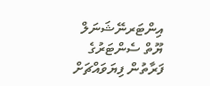އިންޓަރނޭޝަނަލް ޔޫތް ސެންޓަރުގެ ފަރާތުން ފިޔަވައްޗަށް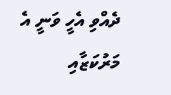ދެއްވި އެހީ ވަނީ އެ މަރުކަޒާއި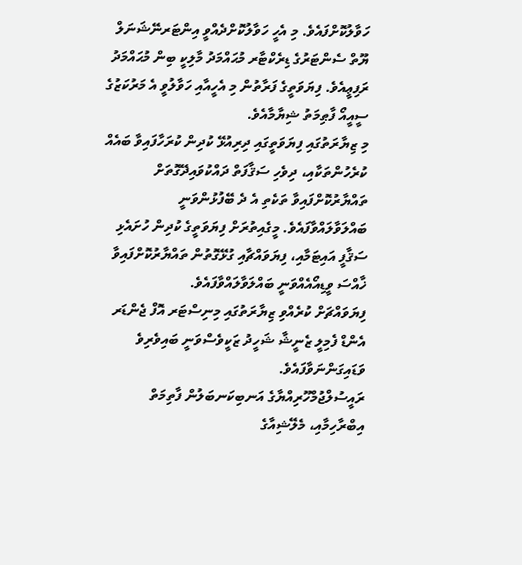ހަވާލުކޮށްފައެވެ. މި އެހީ ހަވާލުކޮށްދެއްވީ އިންޓަރނޭޝަނަލް ޔޫތް ސެންޓަރުގެ ޑިރެކްޓާރ މުޙައްމަދު މާލިކީ ބިން މުޙައްމަދު ރަފިޢީއެވެ. ފިޔަވަތީގެ ފަރާތުން މި އެހީއާއި ހަވާލުވީ އެ މަރުކަޒުގެ ސީއީއޯ ފާޠިމަތު ޝިޔާމާއެވެ.
މި ޒިޔާރަތުގައި ފިޔަވަތީގައި ދިރިއުޅޭ ކުދިން ކުރަހާފައިވާ ބައެއް ކުރެހުންތަކާއި، ދިވެހި ސަޤާފަތް ދައްކުވައިދޭގޮތަށް ތައްޔާރުކޮށްފައިވާ ތަކެތި އެ ދެ ބޭފުޅުންވަނީ ބައްލަވާލައްވާފައެވެ. މީގެއިތުރަށް ފިޔަވަތީގެ ކުދިން ހުށައެޅި ސަޤާފީ އައިޓަމާއި، ފިޔަވައްޗާއި ގުޅޭގޮތުން ތައްޔާރުކޮށްފައިވާ ޚާއްސަ ވީޑިއޯއެއްވަނީ ބައްލަވާލައްވާފައެވެ.
ފިޔަވައްޗަށް ކުރެއްވި ޒިޔާރަތުގައި މިނިސްޓަރ އޮފް ޖެންޑަރ އެންޑް ފެމިލީ ޒެނީޝާ ޝަހީދު ޒަކީވެސްވަނީ ބައިވެރިވެ ވަޑައިގަންނަވާފައެވެ.
ރައީސުލްޖުމްހޫރިއްޔާގެ އަނބިކަނބަލުން ފާތިމަތް އިބްރާހިމާއި، މެލޭޝިއާގެ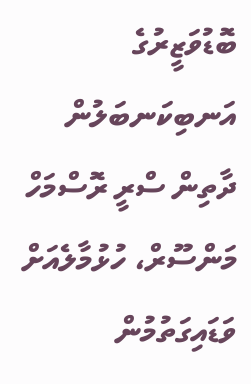ބޮޑުވަޒީރުގެ އަނބިކަނބަލުން ދާތިން ސްރީ ރޮސްމަހް މަންސޫރް، ހުޅުމާލެއަށް ވަޑައިގަތުމުން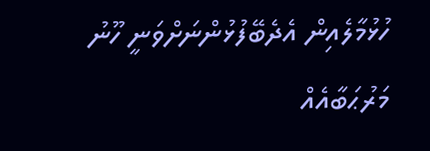ހުޅުމާލެއިން އެދެބޭފުޅުންނަށްވަނީ ހޫނު މަރުޙަބާއެއް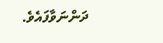ދަންނަވާފައެވެ.